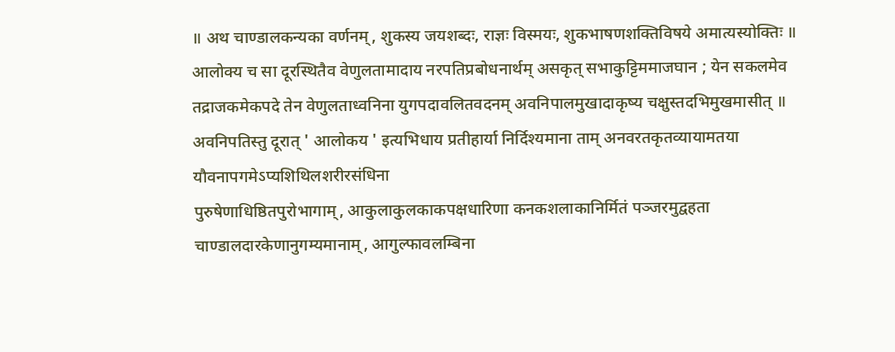॥ अथ चाण्डालकन्यका वर्णनम्, शुकस्य जयशब्दः, राज्ञः विस्मयः, शुकभाषणशक्तिविषये अमात्यस्योक्तिः ॥
आलोक्य च सा दूरस्थितैव वेणुलतामादाय नरपतिप्रबोधनार्थम् असकृत् सभाकुट्टिममाजघान ; येन सकलमेव तद्राजकमेकपदे तेन वेणुलताध्वनिना युगपदावलितवदनम् अवनिपालमुखादाकृष्य चक्षुस्तदभिमुखमासीत् ॥
अवनिपतिस्तु दूरात् ' आलोकय ' इत्यभिधाय प्रतीहार्या निर्दिश्यमाना ताम् अनवरतकृतव्यायामतया यौवनापगमेऽप्यशिथिलशरीरसंधिना
पुरुषेणाधिष्ठितपुरोभागाम्, आकुलाकुलकाकपक्षधारिणा कनकशलाकानिर्मितं पञ्जरमुद्वहता चाण्डालदारकेणानुगम्यमानाम्, आगुल्फावलम्बिना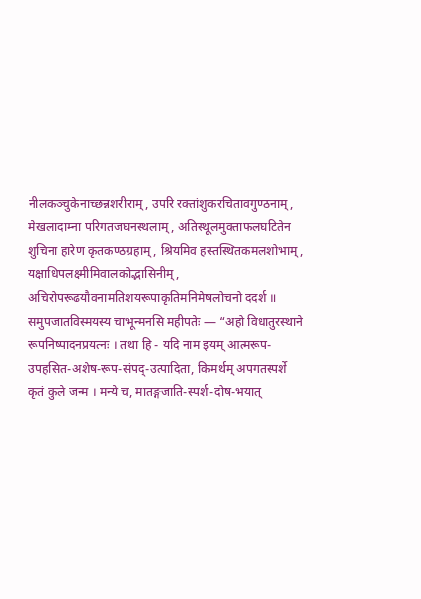नीलकञ्चुकेनाच्छन्नशरीराम्, उपरि रक्तांशुकरचितावगुण्ठनाम्, मेखलादाम्ना परिगतजघनस्थलाम्, अतिस्थूलमुक्ताफलघटितेन शुचिना हारेण कृतकण्ठग्रहाम्, श्रियमिव हस्तस्थितकमलशोभाम्, यक्षाधिपलक्ष्मीमिवालकोद्भासिनीम्, अचिरोपरूढयौवनामतिशयरूपाकृतिमनिमेषलोचनो ददर्श ॥
समुपजातविस्मयस्य चाभून्मनसि महीपतेः — “अहो विधातुरस्थाने रूपनिष्पादनप्रयत्नः । तथा हि - यदि नाम इयम् आत्मरूप-उपहसित-अशेष-रूप-संपद्-उत्पादिता, किमर्थम् अपगतस्पर्शे कृतं कुले जन्म । मन्ये च, मातङ्गजाति-स्पर्श-दोष-भयात्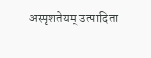अस्पृशतेयम् उत्पादिता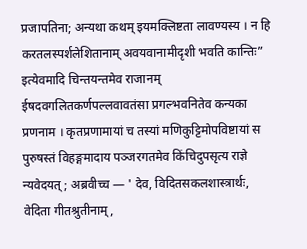प्रजापतिना; अन्यथा कथम् इयमक्लिष्टता लावण्यस्य । न हि करतलस्पर्शलेशितानाम् अवयवानामीदृशी भवति कान्तिः” इत्येवमादि चिन्तयन्तमेव राजानम् ईषदवगलितकर्णपल्लवावतंसा प्रगल्भवनितेव कन्यका प्रणनाम । कृतप्रणामायां च तस्यां मणिकुट्टिमोपविष्टायां स पुरुषस्तं विहङ्गमादाय पञ्जरगतमेव किंचिदुपसृत्य राज्ञे न्यवेदयत् ; अब्रवीच्च — ' देव, विदितसकलशास्त्रार्थः, वेदिता गीतश्रुतीनाम्,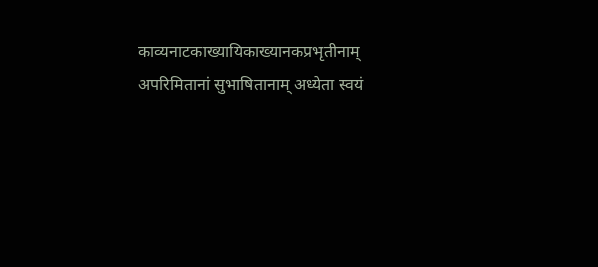काव्यनाटकाख्यायिकाख्यानकप्रभृतीनाम् अपरिमितानां सुभाषितानाम् अध्येता स्वयं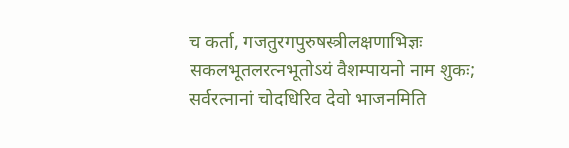च कर्ता, गजतुरगपुरुषस्त्रीलक्षणाभिज्ञः सकलभूतलरत्नभूतोऽयं वैशम्पायनो नाम शुकः; सर्वरत्नानां चोदधिरिव देवो भाजनमिति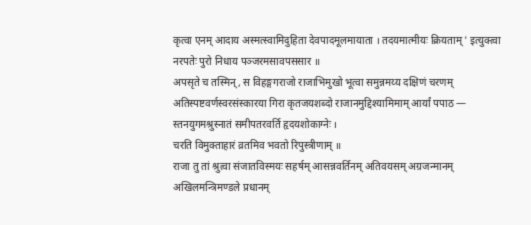कृत्वा एनम् आदाय अस्मत्स्वामिदुहिता देवपादमूलमायाता । तदयमात्मीयः क्रियताम् ' इत्युक्त्वा नरपतेः पुरो निधाय पञ्जरमसावपससार ॥
अपसृते च तस्मिन्, स विहङ्गगराजो राजाभिमुखो भूत्वा समुन्नमय्य दक्षिणं चरणम् अतिस्पष्टवर्णस्वरसंस्कारया गिरा कृतजयशब्दो राजानमुद्दिश्यामिमाम् आर्यां पपाठ —
स्तनयुगमश्रुस्नातं समीपतरवर्ति हृदयशोकाग्नेः ।
चरति विमुक्ताहारं व्रतमिव भवतो रिपुस्त्रीणाम् ॥
राजा तु तां श्रुत्वा संजातविस्मयः सहर्षम् आसन्नवर्तिनम् अतिवयसम् अग्रजन्मानम् अखिलमन्त्रिमण्डले प्रधानम्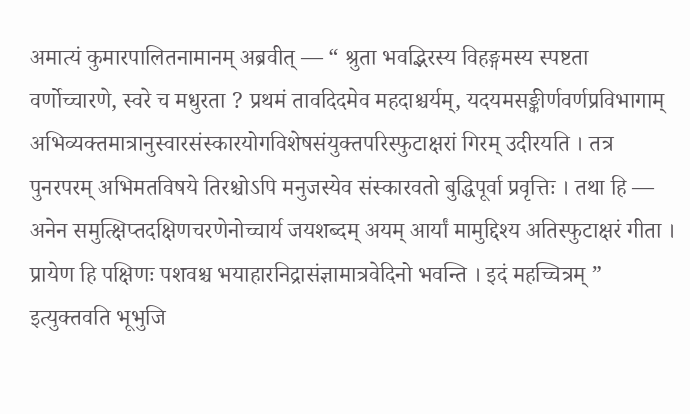अमात्यं कुमारपालितनामानम् अब्रवीत् — “ श्रुता भवद्भिरस्य विहङ्गमस्य स्पष्टता वर्णोच्चारणे, स्वरे च मधुरता ? प्रथमं तावदिदमेव महदाश्चर्यम्, यदयमसङ्कीर्णवर्णप्रविभागाम् अभिव्यक्तमात्रानुस्वारसंस्कारयोगविशेषसंयुक्तपरिस्फुटाक्षरां गिरम् उदीरयति । तत्र पुनरपरम् अभिमतविषये तिरश्चोऽपि मनुजस्येव संस्कारवतो बुद्धिपूर्वा प्रवृत्तिः । तथा हि — अनेन समुत्क्षिप्तदक्षिणचरणेनोच्चार्य जयशब्दम् अयम् आर्यां मामुद्दिश्य अतिस्फुटाक्षरं गीता । प्रायेण हि पक्षिणः पशवश्च भयाहारनिद्रासंज्ञामात्रवेदिनो भवन्ति । इदं महच्चित्रम् ” इत्युक्तवति भूभुजि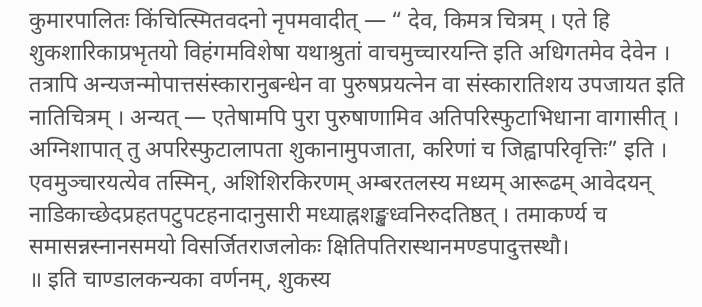कुमारपालितः किंचित्स्मितवदनो नृपमवादीत् — “ देव, किमत्र चित्रम् । एते हि शुकशारिकाप्रभृतयो विहंगमविशेषा यथाश्रुतां वाचमुच्चारयन्ति इति अधिगतमेव देवेन । तत्रापि अन्यजन्मोपात्तसंस्कारानुबन्धेन वा पुरुषप्रयत्नेन वा संस्कारातिशय उपजायत इति नातिचित्रम् । अन्यत् — एतेषामपि पुरा पुरुषाणामिव अतिपरिस्फुटाभिधाना वागासीत् । अग्निशापात् तु अपरिस्फुटालापता शुकानामुपजाता, करिणां च जिह्वापरिवृत्तिः” इति । एवमुञ्चारयत्येव तस्मिन्, अशिशिरकिरणम् अम्बरतलस्य मध्यम् आरूढम् आवेदयन् नाडिकाच्छेदप्रहतपटुपटहनादानुसारी मध्याह्नशङ्खध्वनिरुदतिष्ठत् । तमाकर्ण्य च समासन्नस्नानसमयो विसर्जितराजलोकः क्षितिपतिरास्थानमण्डपादुत्तस्थौ।
॥ इति चाण्डालकन्यका वर्णनम्, शुकस्य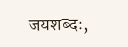जयशब्दः,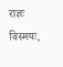राज्ञः विस्मयः,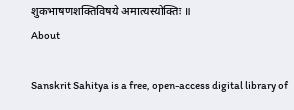शुकभाषणशक्तिविषये अमात्यस्योक्तिः ॥
About

Sanskrit Sahitya is a free, open-access digital library of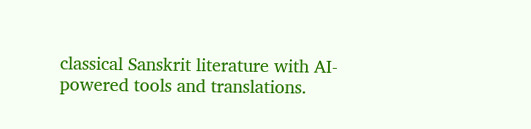classical Sanskrit literature with AI-powered tools and translations.